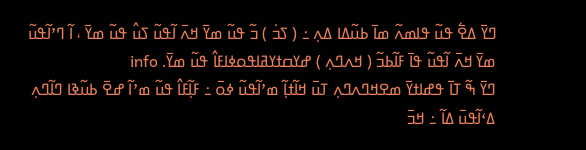ߣߌ߫ ߡߐ߱ ߟߎ߬ ߟߊߘߍ߬ ߘߊ߫ ߕߎ߬ߡߊ ߡߍ߲ ߸ ( ߖߏ߭ ) ߏ߬ ߟߎ߬ ߘߌ߫ ߞߍ߫ ߊ߬ߟߎ߬ ߖߎ߮ ߟߎ߬ ߘߌ߫ ، ߊ߬ ߣߴߊ߬ߟߎ߬ ߘߌ߫ ߞߍ߫ ߊ߬ߟߎ߬ ߟߊ߫ ߓߊ߬ߕߏ߬ ( ߞߍߣߍ߲ ) ߝߌߛߙߌߥߊߟߋߦߊߓߊ߮ ߟߎ߬ ߘߌ߫. info
ߣߌ߫ ߒ߬ ߠߊ߫ ߟߝߊߙߌ߫ ߘߐߞߣߍߣߍ߲ ߠߎ߫ ߞߊ߬ߙߊ߲߬ ߘߴߊ߬ߟߎ߬ ߦߋ߫ ߸ ߓߊ߲߬ߓߊ߮ ߟߎ߬ ߘߴߊ߬ ߝߐ߫ ߕߎ߬ߢߊ ߣߊ߬ߣߍ߲ ߡߵߊ߬ߟߎ߫ ߡߊ߬ ߸ ߞߏ߫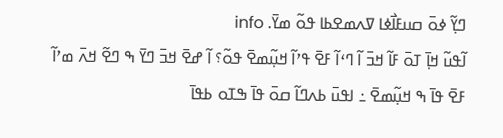ߣߌ߲߬ ߦߋ߫ ߛߎߓߊ߯ߦߊ ߜߍߘߐߕߊ ߟߋ߬ ߘߌ߫. info
ߊ߬ߟߎ߬ ߞߊ߲߫ ߠߋ߫ ߓߊ߬ ߞߏ߫ ߊ߬ ߣߵߊ߬ ߓߐ߫ ߟߴߊ߬ ߞߎ߲߬ߘߐ߫ ߟߋ߬؟ ߊ߬ ߝߐ߫ ߞߏ߫ ߣߌ߫ ߒ ߣߐ߬ ߞߍ߫ ߘߴߊ߬ ߓߐ߫ ߟߊ߫ ߒ ߞߎ߲߬ߘߐ߫ ߸ ߊߟߎ߫ ߕߍߣߊ߬ ߛߋ߫ ߟߊ߫ ߒߠߋ ߕߟߊ߫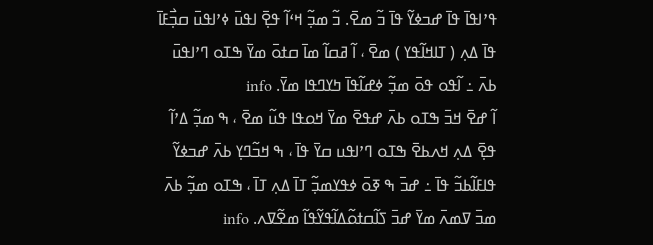ߟߴߊߟߊ߫ ߟߊ߫ ߝߏߦߌ߬ ߟߊ߫ ߏ߬ ߘߐ߫. ߏ߬ ߘߏ߲߬ ߞߵߊ߬ ߟߐ߲߫ ߊߟߎ߫ ߦߴߊߟߎ߫ ߛߏ߲߯ߓߊ߫ ߟߊ߫ ߡߍ߲ ( ߠߊߞߊ߬ߟߌ ) ߘߐ߫ ، ߊ߬ ߥߛߊ߬ ߘߊ߫ ߛߙߋ߫ ߘߌ߫ ߒߠߋ ߣߴߊߟߎ߫ ߕߍ߫ ߸ ߊ߬ߟߋ ߟߋ߫ ߘߏ߲߬ ߦߝߊ߬ߟߊ߫ ߤߌߣߟߊ ߘߌ߫. info
ߊ߬ ߝߐ߫ ߞߏ߫ ߒߠߋ ߕߍ߫ ߝߟߐ߫ ߘߌ߫ ߞߋߟߊ ߟߎ߬ ߘߐ߫ ، ߒ ߘߏ߲߬ ߡߴߊ߬ ߟߐ߲߫ ߡߍ߲ ߞߍߕߐ߫ ߒߠߋ ߣߴߊߟߎ ߛߌ߫ ߟߊ߫ ، ߒ ߞߏ߬ߣߌ߲ ߕߍ߫ ߝߏߦߌ߬ ߟߊߓߊ߬ߕߏ߬ ߟߊ߫ ߸ ߝߏ߫ ߒ ߧߋ߫ ߦߟߌߘߏ߲߬ ߠߊ߫ ߡߍ߲ ߠߊ߫ ، ߒߠߋ ߘߏ߲߬ ߕߍ߫ ߘߏ߫ ߜߘߍ߫ ߘߌ߫ ߝߏ߫ ߖߊ߬ߛߙߋ߬ߡߊ߬ߟߌ߬ߟߊ߬ ߘߐ߬ߜߍ. info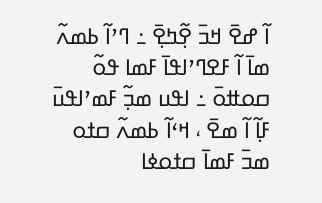ߊ߬ ߝߐ߫ ߞߏ߫ ߐ߲߬ߤߐ߲߫ ߸ ߣߴߊ߬ ߕߘߍ߬ ߘߊ߫ ߊ߬ ߓߐߣߴߊߟߊ߫ ߓߘߊ ߟߋ߬ ߛߋߚߋ߫ ߸ ߊߟߎ ߘߏ߲߬ ߓߘߴߊߟߎ߫ ߓߊ߲߬ ߊ߬ ߘߐ߫ ، ߞߵߊ߬ ߕߘߍ߬ ߛߙߋ ߘߏ߫ ߓߘߊ߫ ߛߙߋߦߊ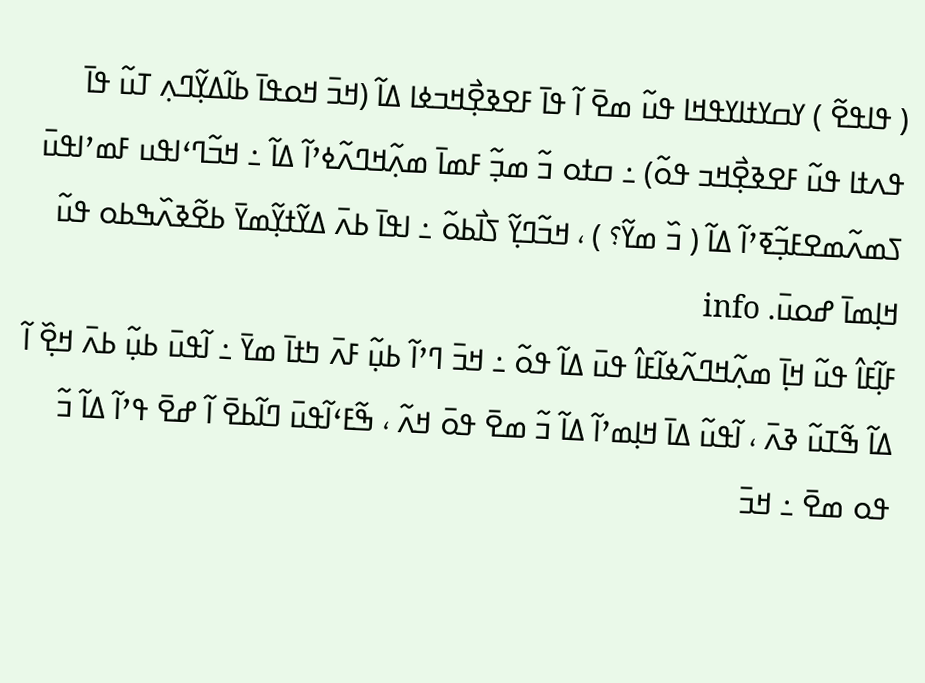( ߟߊߟߐ߬ ) ߌߛߌߙߊߌߟߞߊ ߟߎ߬ ߘߐ߫ ߊ߬ ߟߊ߫ ߓߐߢߐ߲߯ߞߏߦߊ ߡߊ߬ (ߞߏ߫ ߞߋߟߊ߫ ߕߊ߬ߡߌ߲߬ߣߍ߲ ߠߎ߬ ߟߊ߫ ߟߍߙߊ ߟߎ߬ ߓߐߢߐ߲߯ߞߏ ߟߋ߬) ߸ ߛߙߋ ߏ߬ ߘߏ߲߬ ߓߘߊ߫ ߘߍ߲߬ߞߣߍ߬ߦߴߊ߬ ߡߊ߬ ߸ ߞߏ߬ߣߵߊߟߎ ߓߘߴߊߟߎ߫ ߖߘߍ߬ߘߐߓߏ߲߬ߧߴߊ߬ ߡߊ߬ ( ߏ߰ ߘߌ߬؟ ) ، ߞߏ߬ߣߌ߲߬ ߖߊ߯ߕߋ߬ ߸ ߊߟߊ߫ ߕߍ߫ ߡߌ߬ߙߌ߲߬ߘߌ߫ ߕߐ߬ߢߍ߰ߒߕߋ ߟߎ߬ ߞߊ߲ߘߊ߫ ߝߋߎ߫. info
ߓߊ߲߬ߓߊ߮ ߟߎ߬ ߞߊ߲߫ ߘߍ߲߬ߞߣߍ߬ߦߊ߬ߓߊ߮ ߟߎ߫ ߡߊ߬ ߟߋ߬ ߸ ߞߏ߫ ߣߴߊ߬ ߕߎ߲߬ ߓߍ߫ ߤߙߊ߫ ߘߌ߫ ߸ ߊ߬ߟߎ߫ ߕߎ߲߬ ߕߍ߫ ߞߐ߲߰ ߊ߬ ߡߊ߬ ߒ߬ߠߎ߬ ߢߍ߫ ، ߊ߬ߟߎ߬ ߡߊ߫ ߞߊ߲ߘߴߊ߬ ߡߊ߬ ߏ߬ ߘߐ߫ ߟߋ߫ ߞߍ߬ ، ߒ߬ߓߵߊ߬ߟߎ߫ ߣߊ߬ߕߐ߫ ߊ߬ ߝߐ߫ ߟߴߊ߬ ߡߊ߬ ߏ߬ ߟߋ ߘߐ߫ ߸ ߞߏ߫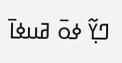ߣߌ߲߬ ߦߋ߫ ߥߎߦߊ߫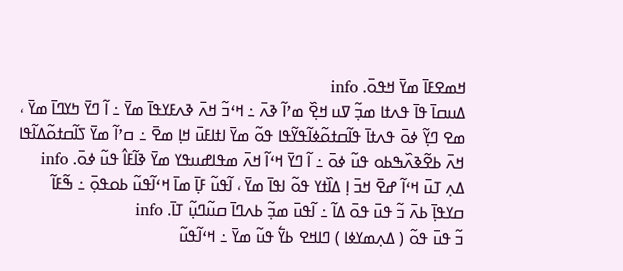ߞߘߐߓߊ߫ ߘߌ߫ ߞߟߋ߫. info
ߡߎߛߊ߫ ߟߊ߫ ߟߍߙߊ ߘߏ߲߬ ߜߎ ߞߐ߲߰ ߘߴߊ߬ ߢߍ߫ ߸ ߞߵߏ߬ ߞߍ߫ ߢߍߓߌߟߊ߫ ߘߌ߫ ߸ ߊ߬ ߣߌ߫ ߤߌߣߊ߫ ߘߌ߫ ، ߘߐ ߣߌ߲߬ ߦߋ߫ ߟߍߙߊ߫ ߟߊ߬ߛߙߋ߬ߦߊ߬ߟߌ߬ߟߊ ߟߋ߬ ߘߌ߫ ߊߙߊߓߎ߫ ߞߊ߲ ߘߐ߫ ߸ ߛߴߊ߬ ߘߌ߫ ߖߊ߬ߛߙߋ߬ߡߊ߬ߟߊ ߞߍ߫ ߕߐ߬ߢߍ߰ߒߕߋ ߟߎ߬ ߦߋ߫ ߸ ߊ߬ ߣߌ߫ ߞߵߊ߬ ߞߍ߫ ߘߟߊߝߎߟߌ ߘߌ߫ ߢߊ߬ߓߊ߮ ߟߎ߬ ߦߋ߫. info
ߡߍ߲ ߠߎ߫ ߞߵߊ߬ ߝߐ߫ ߞߏ߫ ߊ߲ ߡߊ߰ߙߌ ߟߋ߬ ߊߟߊ߫ ߘߌ߫ ، ߊ߬ߟߎ߬ ߓߊ߲߫ ߘߊ߫ ߞߵߊ߬ߟߎ߬ ߕߋߟߋ߲߫ ߸ ߒ߬ߓߊ߬ ߛߌߟߊ߲߫ ߕߍ߫ ߏ߬ ߟߎ߫ ߟߋ߫ ߡߊ߬ ߸ ߊ߬ߟߎ߫ ߘߏ߲߬ ߕߍߣߊ߫ ߛߎ߬ߣߎ߲߬ ߠߊ߫. info
ߏ߬ ߟߎ߫ ߟߋ߬ ( ߡߍ߲ߘߌߦߊ ) ߣߊߞߐ ߕߌ߱ ߟߎ߬ ߘߌ߫ ߸ ߞߵߊ߬ߟߎ߬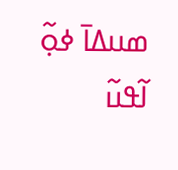ߘߎߡߊ߫ ߦߋ߲߬ ߊ߬ߟߎ߬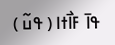ߟߊ߫ ߓߊ߯ߙߊ ( ߟߎ߬ )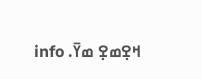ߞߐ߲ߘߐ߲ ߘߌ߫. info